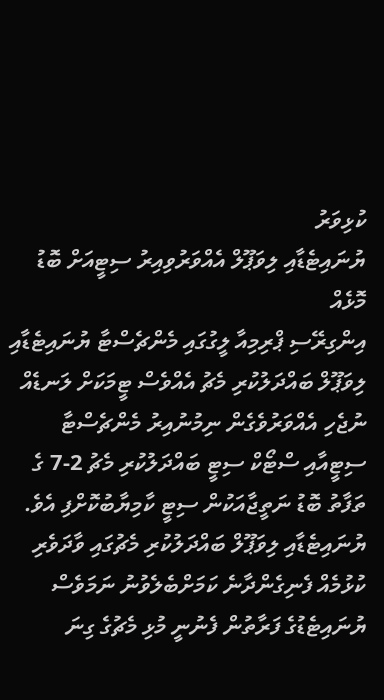ކުޅިވަރު
ޔުނައިޓެޑާއި ލިވަޕޫލް އެއްވަރުވިއިރު ސިޓީއަށް ބޮޑު މޮޅެއް
އިންގިރޭސި ޕްރިމިއާ ލީގުގައި މެންޗެސްޓާ ޔުނައިޓެޑާއި ލިވަޕޫލް ބައްދަލުކުރި މެޗު އެއްވެސް ޓީމަކަށް ލަނޑެއް ނުޖެހި އެއްވަރުވެގެން ނިމުނުއިރު މެންޗެސްޓާ ސިޓީއާއި ސްޓޯކް ސިޓީ ބައްދަލުކުރި މެޗު 2-7 ގެ ތަފާތު ބޮޑު ނަތީޖާއަކުން ސިޓީ ކާމިޔާބުކޮށްފި އެވެ.
ޔުނައިޓެޑާއި ލިވަޕޫލް ބައްދަލުކުރި މެޗުގައި ވާދަވެރި ކުޅުމެއް ފެނިގެންދާނެ ކަމަށްބެލެވުނު ނަމަވެސް ޔުނައިޓެޑުގެ ފަރާތުން ފެނުނީ މުޅި މެޗުގެ ގިނަ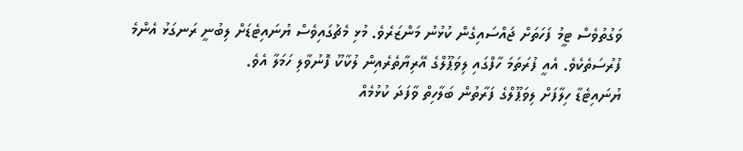ވަގުތުވެސް ޓީމު ފަހަތަށް ޖައްސައިގެން ކުޅުނު މަންޒަރެވެ. މުޅި މެޗުގައިވެސް ޔުނައިޓެޑަށް ލިބުނީ ރަނގަޅު އެންމެ ފުރުސަތެކެވެ. އެއީ ފުރަތަމަ ހާފްގައި ލިވަޕޫލްގެ އޭރިޔާތެރެއިން ލުކާކޫ ފޮނުވާލި ހަމަލާ އެވެ.
ޔުނައިޓެޑާ ހިލާފަށް ލިވަޕޫލްގެ ފަރާތުން ބަލާހިތް ވާފަދަ ކުޅުމެއް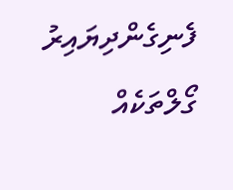ފެނިގެންދިޔައިރު ގޯލްތަކެއް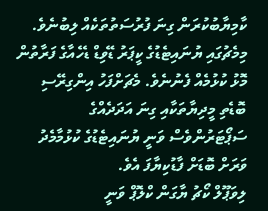ކާމިޔާބުކުރަން ގިނަ ފުރުސަތުތަކެއް ލިބުނެވެ. މިމެޗުގައި ޔުނައިޓެޑުގެ ކީޕަރު ޑޭވިޑް ޑެހެއާގެ ފަރާތުން މޮޅު ކުޅުމެއް ފެނުނެވެ. މެޗަށްފަހު އިންގިރޭސި ބޮޑެތި މީދިޔާތަކާއި ގިނަ އަދަދެއްގެ ސަޕޯޓަރުންވެސް ވަނީ ޔުނައިޓެޑުގެ ކުޅުމާމެދު ވަރަށް ބޮޑަށް ފާޑުކިޔާފަ އެވެ.
ލިވަޕޫލް ކޯޗު ޔާގަން ކްލޮޕް ވަނީ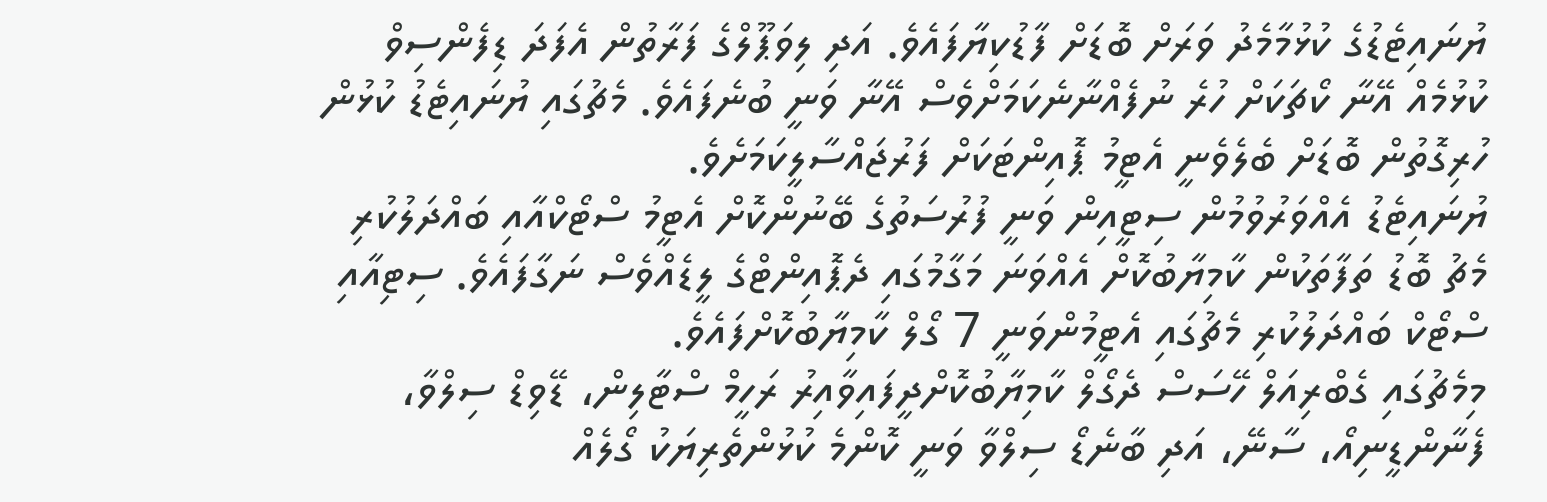ޔުނައިޓެޑުގެ ކުޅުމާމެދު ވަރަށް ބޮޑަށް ފާޑުކިޔާފައެވެ. އަދި ލިވަޕޫލްގެ ފަރާތުން އެފަދަ ޑިފެންސިވް ކުޅުމެއް އޭނާ ކޯޗަކަށް ހުރެ ނުފެއްނާނެކަމަށްވެސް އޭނާ ވަނީ ބުނެފައެވެ. މެޗުގައި ޔުނައިޓެޑު ކުޅުން ހުރިގޮތުން ބޮޑަށް ބެލެވެނީ އެޓީމު ޕޮއިންޓަކަށް ފަރުޖައްސާލީކަމަށެވެ.
ޔުނައިޓެޑު އެއްވަރުވުމުން ސިޓީއިން ވަނީ ފުރުސަތުގެ ބޭނުންކޮށް އެޓީމު ސްޓޯކްއާއި ބައްދަލުކުރި މެޗު ބޮޑު ތަފާތަކުން ކާމިޔާބުކޮށް އެއްވަނަ މަގާމުގައި ދެޕޮއިންޓްގެ ލީޑެއްވެސް ނަގާފައެވެ. ސިޓިއާއި ސްޓޯކް ބައްދަލުކުރި މެޗުގައި އެޓީމުންވަނީ 7 ގޯލް ކާމިޔާބުކޮށްފައެވެ.
މިމެޗުގައި ގެބްރިއަލް ހޭސަސް ދެގޯލް ކާމިޔާބުކޮށްދީފައިވާއިރު ރަހީމް ސްޓާލިން، ޑޭވިޑް ސިލްވާ، ފެނާންޑީނިއޯ، ސާނޭ، އަދި ބާނެޑޯ ސިލްވާ ވަނީ ކޮންމެ ކުޅުންތެރިޔަކު ގޯލެއް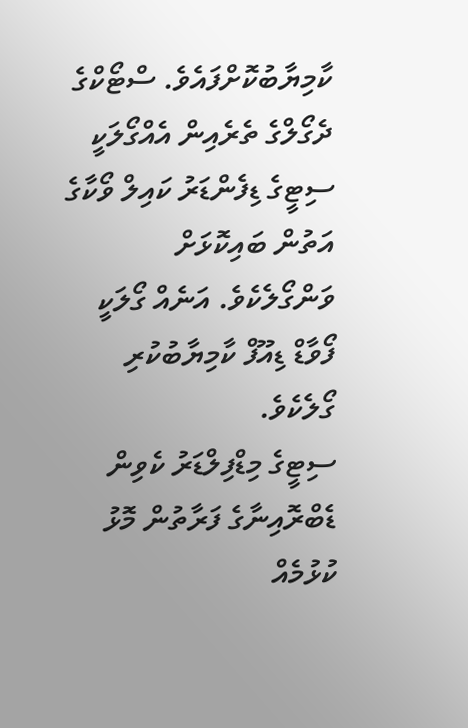ކާމިޔާބުކޮށްފައެވެ. ސްޓޯކްގެ ދެގޯލްގެ ތެރެއިން އެއްގޯލަކީ ސިޓީގެ ޑިފެންޑަރު ކައިލް ވޯކާގެ އަތުން ބައިކޮޅަށް ވަންގޯލެކެވެ. އަނެއް ގޯލަކީ ފޯވާޑް ޑިއޫފް ކާމިޔާބުކުރި ގޯލެކެވެ.
ސިޓީގެ މިޑްފިލްޑަރު ކެވިން ޑެބްރޮއިނާގެ ފަރާތުން މޮޅު ކުޅުމެއް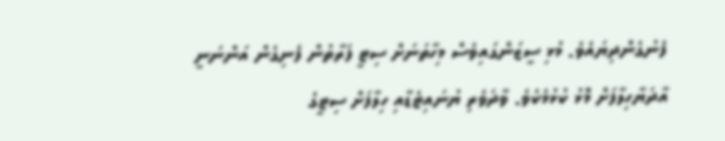ފެނުގެންދިޔައެވެ. މުޅި ސީޒަންގައިވެސް މިހާތަނަށް ސިޓީ ފަރާތުން ފެނިގެން އަންނަނީ އާދަޔާހިލާފަށް މޮޅު ކުޅުމެކެވެ. ވާދަވެރި ޔުނައިޓެޑާއި ހިލާފަށް ސިޓީގެ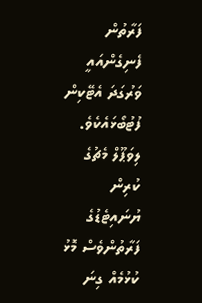ފަރާތުން ފެނިގެންއައީ ވަރުގަދަ އެޓޭކިން ފުޓުބޯޅައެކެވެ. ލިވަޕޫލް މެޗުގެ ކުރިން ޔުނައިޓެޑުގެ ފަރާތުންވެސް މޮޅު ކުޅުމެއް ގިނަ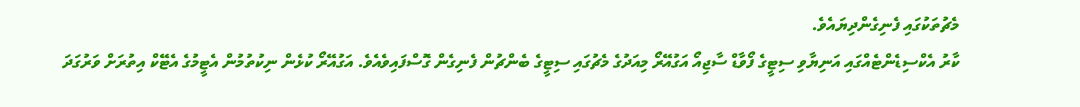މެޗުތަކުގައި ފެނިގެންދިޔައެވެ.
ކާރު އެކްސިޑެންޓެއްގައި އަނިޔާވި ސިޓީގެ ފޯވާޑް ސާޖިއޯ އަގުއޭރޯ މިއަދުގެ މެޗުގައި ސިޓީގެ ބެންޗުން ފެނިގެން ގޮސްފައިވެއެވެ. އަގުއޭރޯ ކުޅެން ނިކުތުމުން އެޓީމުގެ އެޓޭކް އިތުރަށް ވަރުގަދަ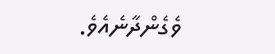ވެގެންދާނެއެވެ.